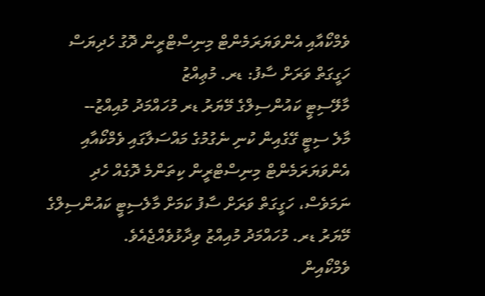ވެމްކޯއާއި އެންވަޔަރަމެންޓް މިނިސްޓްރީން ދޮގު ހެދިޔަސް ހަގީގަތް ވަރަށް ސާފު: ޑރ. މުޢިއްޒު
މާލޭސިޓީ ކައުންސިލްގެ މޭޔަރު ޑރ މުހައްމަދު މުއިއްޒު--
މާލެ ސިޓީ ގޭގެއިން ކުނި ނެގުމުގެ މައްސަލާގައި ވެމްކޯއާއި އެންވަޔަރަމެންޓް މިނިސްޓްރީން ކިތަންމެ ދޮގެއް ހެދި ނަމަވެސް، ހަގީގަތް ވަރަށް ސާފު ކަމަށް މާލެސިޓީ ކައުންސިލްގެ މޭޔަރު ޑރ. މުހައްމަދު މުއިއްޒު ވިދާޅުވެއްޖެއެވެ.
ވެމްކޯއިން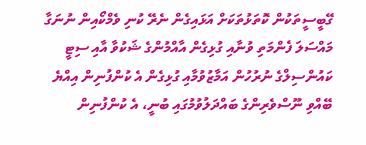ގޭބީސީތަކުން ކޮތަޅުތަކަށް އަޅައިގެން ނެރޭ ކުނި ވެމްކޯއިން ނުނަގާ މައްސަލަ ފެންމަތި ވުނާއި ގުޅިގެން އާއްމުންގެ ޝަކުވާ އާއި ސިޓީ ކައުންސިލްގެ ނުރުހުން އަމާޒުވުމާއި ގުޅިގެން އެ ކުންފުނިން އިއްޔެ ބޭއްވި ނޫސްވެރިންގެ ބައްދަލުވުމުގައި ބުނީ، އެ ކުންފުނިން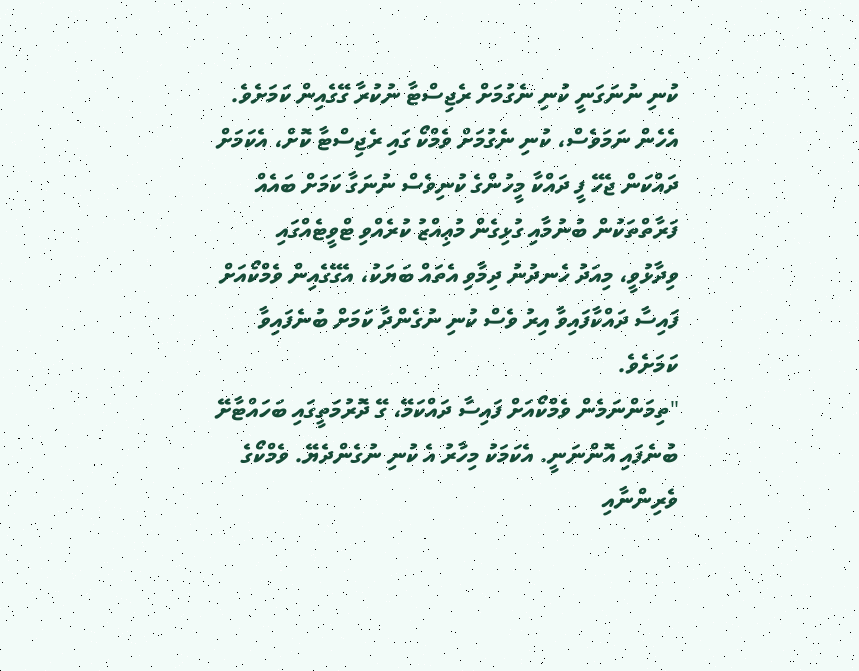ކުނި ނުނަގަނީ ކުނި ނެގުމަށް ރެޖިސްޓާ ނުކުރާ ގޭގެއިން ކަމަށެވެ.
އެހެން ނަމަވެސް، ކުނި ނެގުމަށް ވެމްކޯ ގައި ރެޖިސްޓާ ކޮށް، އެކަމަށް ދައްކަން ޖެހޭ ފީ ދައްކާ މީހުންގެ ކުނިވެސް ނުނަގާ ކަމަށް ބައެއް ފަރާތްތަކުން ބުނުމާއި ގުޅިގެން މުޢިއްޒު ކުރެއްވި ޓްވީޓެއްގައި ވިދާޅުވީ، މިއަދު ހެނދުނު ދިމާވި އެތައް ބަޔަކު، އެގޭގެއިން ވެމްކޯއަށް ފައިސާ ދައްކާފައިވާ އިރު ވެސް ކުނި ނުގެންދާ ކަމަށް ބުނެފައިވާ ކަމަށެވެ.
"ތިމަންނަމެން ވެމްކޯއަށް ފައިސާ ދައްކަމޭ، ގޭ ދޮރުމަތީގައި ބަހައްޓާށޭ ބުނެފައި އޮންނަނީ. އެކަމަކު މިހާރު އެ ކުނި ނުގެންދެޔޭ. ވެމްކޯގެ ވެރިންނާއި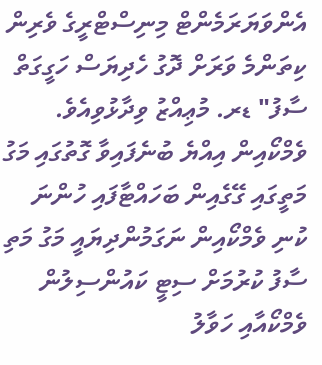އެންވަޔަރަމެންޓް މިނިސްޓްރީގެ ވެރިން ކިތަންމެ ވަރަށް ދޮގު ހެދިޔަސް ހަގީގަތް ސާފު" ޑރ. މުޢިއްޒު ވިދާޅުވިއެވެ.
ވެމްކޯއިން އިއްޔެ ބުނެފައިވާ ގޮތުގައި މަގު މަތީގައި ގޭގެއިން ބަހައްޓާފައި ހުންނަ ކުނި ވެމްކޯއިން ނަގަމުންދިޔައީ މަގު މަތި ސާފު ކުރުމަށް ސިޓީ ކައުންސިލުން ވެމްކޯއާއި ހަވާލު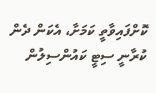ކޮށްފައިވާތީ ކަމަށާ، އެކަން ދެން ކުރާނީ ސިޓީ ކައުންސިލުން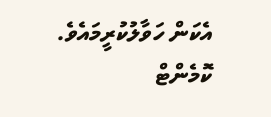އެކަން ހަވާލުކުރީމައެވެ.
ކޮމެންޓް